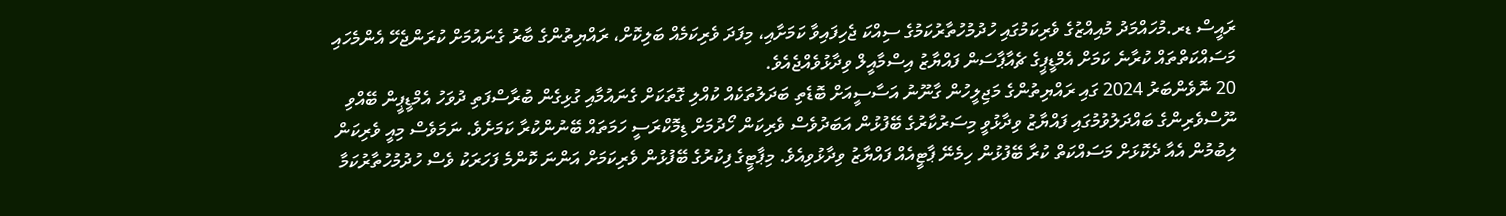ރައީސް ޑރ.މުހައްމަދު މުއިއްޒުގެ ވެރިކަމުގައި ހުދުމުހުތާރުކަމުގެ ސިއްކަ ޖެހިފައިވާ ކަމަށާއި، މިފަދަ ވެރިކަމެއް ބަލިކޮށް، ރައްޔިތުންގެ ބާރު ގެނައުމަށް ކުރަންޖެހޭ އެންމެހައި މަސައްކަތްތައް ކުރާނެ ކަމަށް އެމްޑީޕީގެ ޗެއާޕާސަން ފައްޔާޒު އިސްމާއީލް ވިދާޅުވެއްޖެއެވެ.
20 ނޮވެންބަރު 2024 ގައި ރައްޔިތުންގެ މަޖިލީހުން ގާނޫނު އަސާސީއަށް ބޮޑެތި ބަދަލުތަކެއް ކުއްލި ގޮތަކަށް ގެނައުމާއި ގުޅިގެން ބުރާސްފަތި ދުވަހު އެމްޑީޕީން ބޭއްވި ނޫސްވެރިންގެ ބައްދަލުވުމުގައި ފައްޔާޒު ވިދާޅުވީ މިސަރުކާރުގެ ބޭފުޅުން އަބަދުވެސް ވެރިކަން ހޯދުމަށް ޑިމޮކްރަސީ ހަމަތައް ބޭނުންކުރާ ކަމަށެވެ. ނަމަވެސް މިއީ ވެރިކަން ލިބުމުން އެއާ ދެކޮޅަށް މަސައްކަތް ކުރާ ބޭފުޅުން ހިމެނޭ ޕާޓީއެއް ފައްޔާޒު ވިދާޅުވިއެވެ. މިޕާޓީގެ ފިކުރުގެ ބޭފުޅުން ވެރިކަމަށް އަންނަ ކޮންމެ ފަހަރަކު ވެސް ހުދުމުހުތާރުކަމާ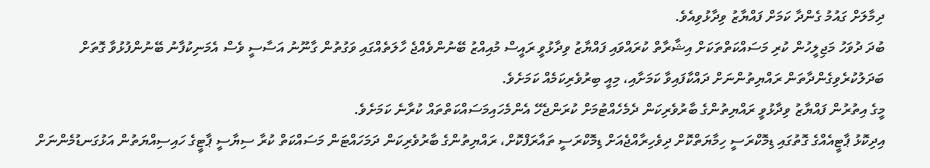ދިމާލަށް ގައުމު ގެންދާ ކަމަށް ފައްޔާޒު ވިދާޅުވިއެވެ.
ބުދަ ދުވަހު މަޖިލީހުން ކުރި މަސައްކަތްތަކަށް އިޝާރާތް ކުރައްވައި ފައްޔާޒު ވިދާޅުވީ ރައީސް މުއިއްޒު ބޭނުންވެއްޖެ ހާލަތެއްގައި ވަގުތުން ގާނޫނު އަސާސީ ވެސް އެމަނިކުފާނު ބޭނުންފުޅުވާ ގޮތަށް ބަދަލުކުރެވިގެންދާތަން ރައްޔިތުންނަށް ދައްކާފައިވާ ކަމަށާއި، މިއީ ބިރުވެރިކަމެއް ކަމަށެވެ.
މީގެ އިތުރުން ފައްޔާޒު ވިދާޅުވީ ރައްޔިތުންގެ ބާރުވެރިކަން ދެމެހެއްޓުމަށް ކުރަންޖެހޭ އެންމެހައިމަސައްކަތްތައް ކުރާނެ ކަމަށެވެ.
އިދިކޮޅު ޕާޓީއެއްގެ ގޮތުގައި ޑިމޮކްރަސީ ހިމާޔަތްކޮށް ދިވެހިރާއްޖެއަށް ޑިމޮކްރަސީ ތައާރަފްކޮށް، ރައްޔިތުންގެ ބާރުވެރިކަން ދަމަހައްޓަން މަސައްކަތް ކުރާ ސިޔާސީ ޕާޓީގެ ހައިސިއްޔަތުން އަޅުގަނޑުމެންނަށް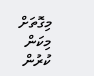މިގޮތަށް މިކަން ކުރުން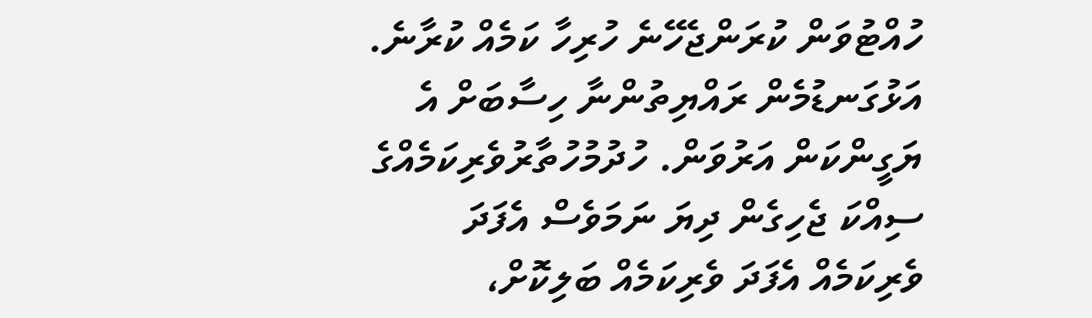ހުއްޓުވަން ކުރަންޖެހޭނެ ހުރިހާ ކަމެއް ކުރާނެ. އަޅުގަނޑުމެން ރައްޔިތުންނާ ހިސާބަށް އެ ޔަގީންކަން އަރުވަން. ހުދުމުހުތާރުވެރިކަމެއްގެ ސިއްކަ ޖެހިގެން ދިޔަ ނަމަވެސް އެފަދަ ވެރިކަމެއް އެފަދަ ވެރިކަމެއް ބަލިކޮށް،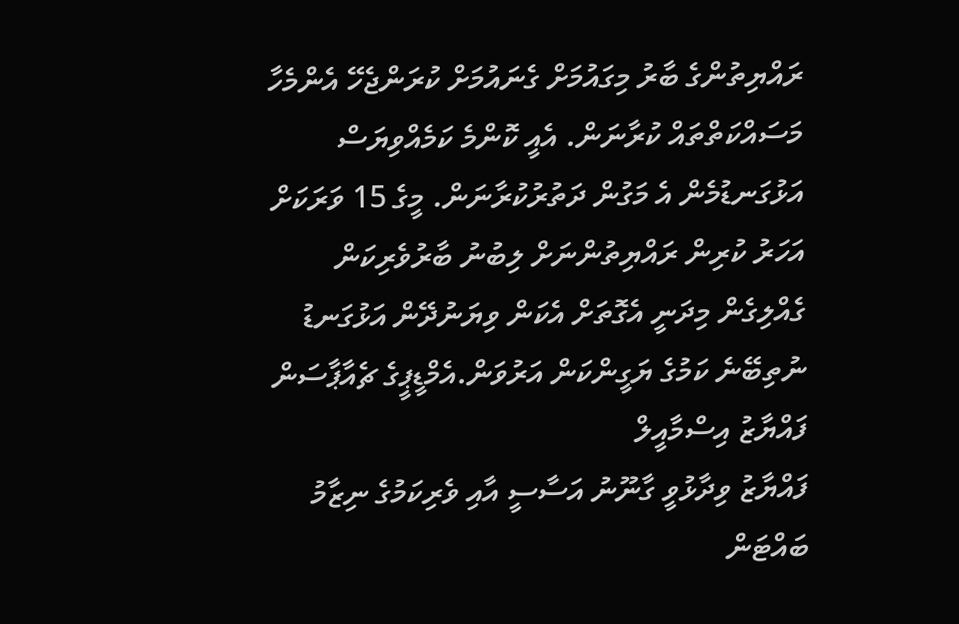ރައްޔިތުންގެ ބާރު މިގައުމަށް ގެނައުމަށް ކުރަންޖެހޭ އެންމެހާ މަސައްކަތްތައް ކުރާނަން. އެއީ ކޮންމެ ކަމެއްވިޔަސް އަޅުގަނޑުމެން އެ މަގުން ދަތުރުކުރާނަން. މީގެ 15 ވަރަކަށް އަހަރު ކުރިން ރައްޔިތުންނަށް ލިބުނު ބާރުވެރިކަން ގެއްލިގެން މިދަނީ އެގޮތަށް އެކަން ވިޔަނުދޭން އަޅުގަނޑު ނުތިބޭނެ ކަމުގެ ޔަގީންކަން އަރުވަން.އެމްޑީޕީގެ ޗެއާޕާސަން ފައްޔާޒު އިސްމާއީލް
ފައްޔާޒު ވިދާޅުވީ ގާނޫނު އަސާސީ އާއި ވެރިކަމުގެ ނިޒާމު ބައްޓަން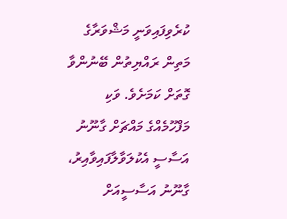ކުރެވިފައިވަނީ މަޝްވަރާގެ މަތިން ރައްޔިތުން ބޭނުންވާ ގޮތަށް ކަމަށެވެ. ވަކި މަފްހޫމެއްގެ މައްޗަށް ގާނޫނު އަސާސީ އެކުލަވާލާފައިވާއިރު، ގާނޫނު އަސާސީއަށް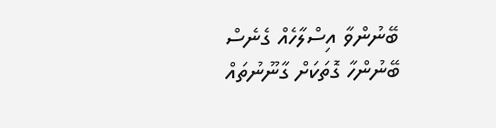ބޭނުންވާ އިސްލާހެއް ގެނެސް ބޭނުންހާ ގޮތަކަށް ގާނޫނުތައް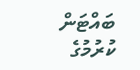ބައްޓަން ކުރުމުގެ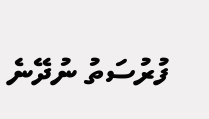ފުރުސަތު ނުދޭނެ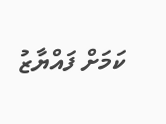ކަމަށް ފައްޔާޒު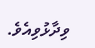ވިދާޅުވިއެވެ.